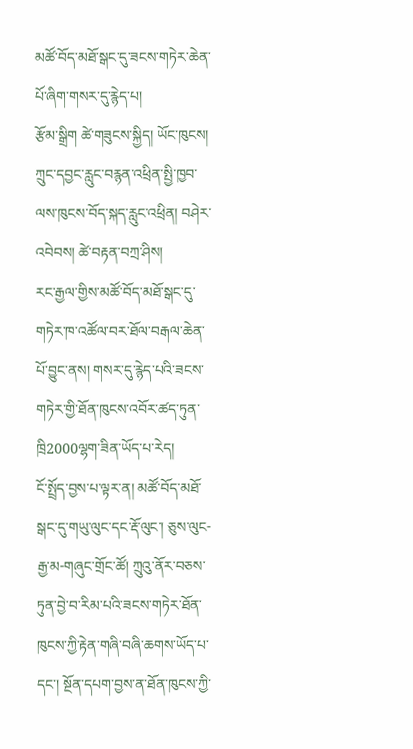མཚོ་བོད་མཐོ་སྒང་དུ་ཟངས་གཏེར་ཆེན་པོ་ཞིག་གསར་དུ་རྙེད་པ།
རྩོམ་སྒྲིག ཚེ་གཟུངས་སྐྱིད། ཡོང་ཁུངས། ཀྲུང་དབྱང་རླུང་བརྙན་འཕྲིན་སྤྱི་ཁྱབ་ལས་ཁུངས་བོད་སྐད་རླུང་འཕྲིན། བཤེར་འབེབས། ཚེ་བརྟན་བཀྲ་ཤིས།
རང་རྒྱལ་གྱིས་མཚོ་བོད་མཐོ་སྒང་དུ་གཏེར་ཁ་འཚོལ་བར་ཐོལ་བརྒལ་ཆེན་པོ་བྱུང་ནས། གསར་དུ་རྙེད་པའི་ཟངས་གཏེར་གྱི་ཐོན་ཁུངས་འབོར་ཚད་ཏུན་ཁྲི2000ལྷག་ཟིན་ཡོད་པ་རེད།
ངོ་སྤྲོད་བྱས་པ་ལྟར་ན། མཚོ་བོད་མཐོ་སྒང་དུ་གཡུ་ལུང་དང་རྡོ་ལུང་། ཅུས་ལུང-རྒྱ་མ-གཞུང་གྲོང་ཚོ། ཀྲུའུ་ནོར་བཅས་ཏུན་བྱེ་བ་རིམ་པའི་ཟངས་གཏེར་ཐོན་ཁུངས་ཀྱི་རྟེན་གཞི་བཞི་ཆགས་ཡོད་པ་དང་། སྔོན་དཔག་བྱས་ན་ཐོན་ཁུངས་ཀྱི་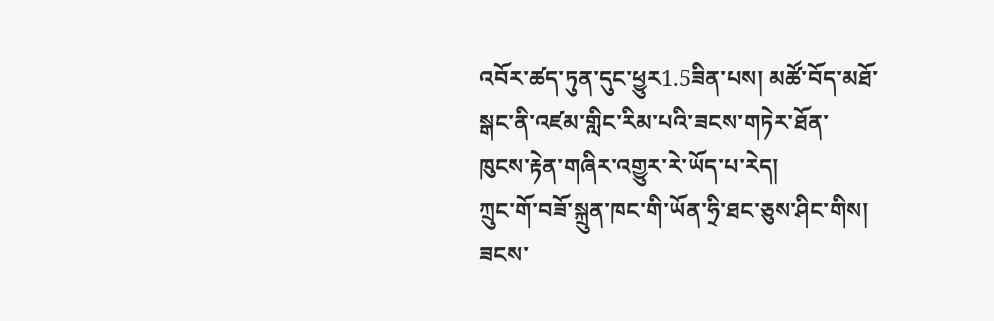འབོར་ཚད་ཏུན་དུང་ཕྱུར1.5ཟིན་པས། མཚོ་བོད་མཐོ་སྒང་ནི་འཛམ་གླིང་རིམ་པའི་ཟངས་གཏེར་ཐོན་ཁུངས་རྟེན་གཞིར་འགྱུར་རེ་ཡོད་པ་རེད།
ཀྲུང་གོ་བཟོ་སྐྲུན་ཁང་གི་ཡོན་ཧྲི་ཐང་ཅུས་ཤིང་གིས། ཟངས་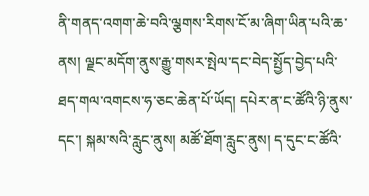ནི་གནད་འགག་ཆེ་བའི་ལྕགས་རིགས་ངོ་མ་ཞིག་ཡིན་པའི་ཆ་ནས། ལྗང་མདོག་ནུས་རྒྱུ་གསར་སྤེལ་དང་བེད་སྤྱོད་བྱེད་པའི་ཐད་གལ་འགངས་ཧ་ཅང་ཆེན་པོ་ཡོད། དཔེར་ན་ང་ཚོའི་ཉི་ནུས་དང་། སྐམ་སའི་རླུང་ནུས། མཚོ་ཐོག་རླུང་ནུས། ད་དུང་ང་ཚོའི་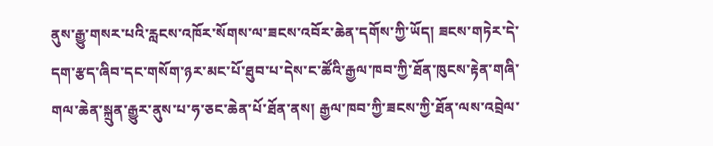ནུས་རྒྱུ་གསར་པའི་རླངས་འཁོར་སོགས་ལ་ཟངས་འབོར་ཆེན་དགོས་ཀྱི་ཡོད། ཟངས་གཏེར་དེ་དག་རྩད་ཞིབ་དང་གསོག་ཉར་མང་པོ་ཐུབ་པ་དེས་ང་ཚོའི་རྒྱལ་ཁབ་ཀྱི་ཐོན་ཁུངས་རྟེན་གཞི་གལ་ཆེན་སྐྲུན་རྒྱུར་ནུས་པ་ཧ་ཅང་ཆེན་པོ་ཐོན་ནས། རྒྱལ་ཁབ་ཀྱི་ཟངས་ཀྱི་ཐོན་ལས་འབྲེལ་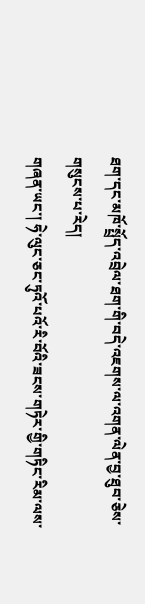ཐག་དང་མཁོ་སྤྲོད་འབྲེལ་ཐག་གི་བདེ་འཇགས་ལ་འགན་ལེན་བྱ་ཐུབ་ཅེས་གསུངས་པ་རེད།
གཞན་ཡང་། ཧེ་ལུང་ཅང་ཏུའོ་པའོ་རི་བོའི་ཟངས་གཏེར་གྱི་གཏིང་རིམ་ལས་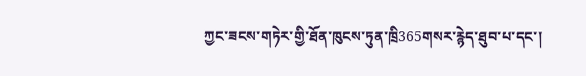ཀྱང་ཟངས་གཏེར་གྱི་ཐོན་ཁུངས་ཏུན་ཁྲི365གསར་རྙེད་ཐུབ་པ་དང་།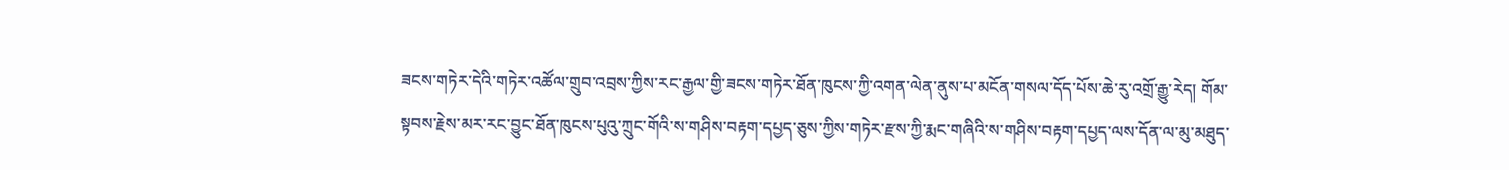ཟངས་གཏེར་དེའི་གཏེར་འཚོལ་གྲུབ་འབྲས་ཀྱིས་རང་རྒྱལ་གྱི་ཟངས་གཏེར་ཐོན་ཁུངས་ཀྱི་འགན་ལེན་ནུས་པ་མངོན་གསལ་དོད་པོས་ཆེ་རུ་འགྲོ་རྒྱུ་རེད། གོམ་སྟབས་རྗེས་མར་རང་བྱུང་ཐོན་ཁུངས་པུའུ་ཀྲུང་གོའི་ས་གཤིས་བརྟག་དཔྱད་ཅུས་ཀྱིས་གཏེར་རྫས་ཀྱི་རྨང་གཞིའི་ས་གཤིས་བརྟག་དཔྱད་ལས་དོན་ལ་མུ་མཐུད་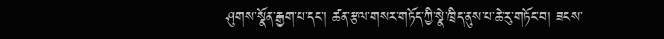ཤུགས་སྣོན་རྒྱག་པ་དང་། ཚན་རྩལ་གསར་གཏོད་ཀྱི་སྣེ་ཁྲིད་ནུས་པ་ཆེ་རུ་གཏོང་བ། ཟངས་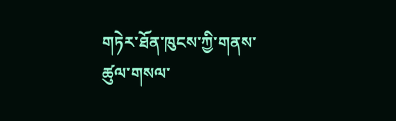གཏེར་ཐོན་ཁུངས་ཀྱི་གནས་ཚུལ་གསལ་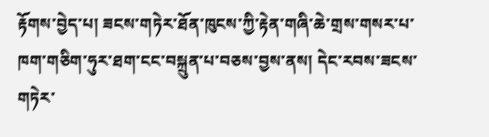རྟོགས་བྱེད་པ། ཟངས་གཏེར་ཐོན་ཁུངས་ཀྱི་རྟེན་གཞི་ཆེ་གྲས་གསར་པ་ཁག་གཅིག་ཧུར་ཐག་ངང་བསྐྲུན་པ་བཅས་བྱས་ནས། དེང་རབས་ཟངས་གཏེར་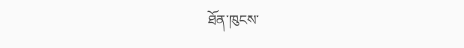ཐོན་ཁུངས་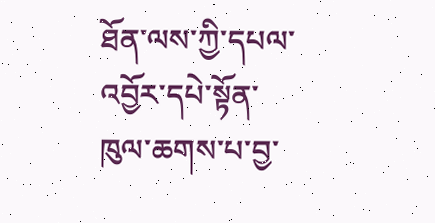ཐོན་ལས་ཀྱི་དཔལ་འབྱོར་དཔེ་སྟོན་ཁུལ་ཆགས་པ་བྱ་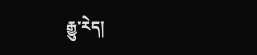རྒྱུ་རེད།